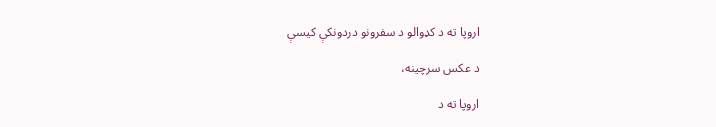اروپا ته د کډوالو د سفرونو دردونکې کیسې

د عکس سرچینه،

اروپا ته د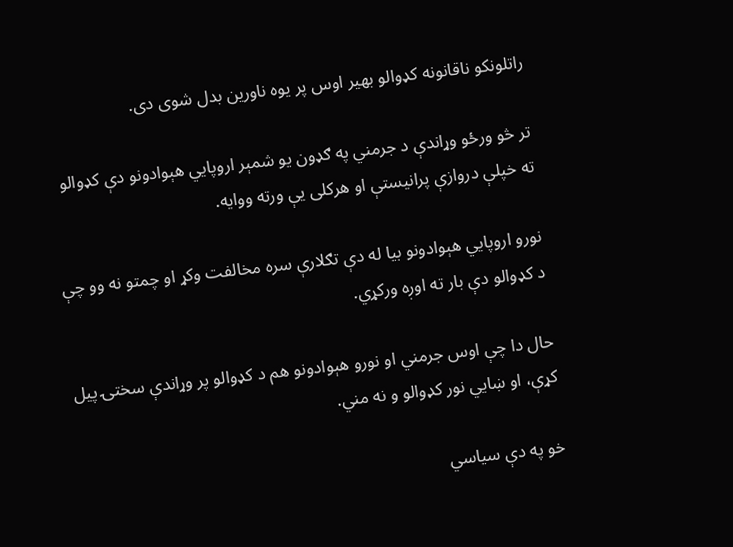راتلونکو ناقانونه کډوالو بهیر اوس پر یوه ناورین بدل شوی دی.

تر څو ورځو وړاندې د جرمني په ګډون یو شمېر اروپایي هېوادونو دې کډوالو ته خپلې دروازې پرانیستې او هرکلی یې ورته ووایه.

نورو اروپایي هېوادونو بیا له دې تګلارې سره مخالفت وکړ او چمتو نه وو چې د کډوالو دې بار ته اوږه ورکړي.

حال دا چې اوس جرمني او نورو هېوادونو هم د کډوالو پر وړاندې سختۍ پیل کړې، او ښایي نور کډوالو و نه مني.

خو په دې سیاسي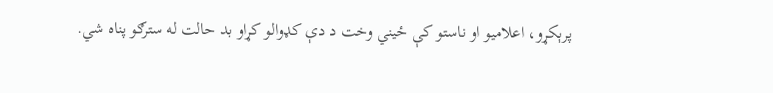پرېکړو، اعلامیو او ناستو کې ځیني وخت د دې کډوالو کړاو بد حالت له سترګو پناه شي.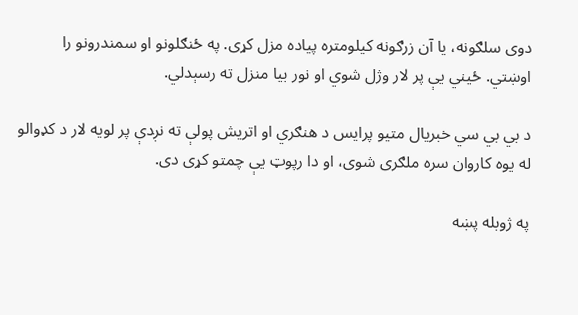دوی سلګونه، یا آن زرګونه کیلومتره پیاده مزل کړی. په ځنګلونو او سمندرونو را اوښتي. ځیني یې پر لار وژل شوي او نور بیا منزل ته رسېدلي.

د بي بي سي خبریال متیو پرایس د هنګري او اتریش پولې ته نږدې پر لویه لار د کډوالو له یوه کاروان سره ملګری شوی، او دا رپوټ یې چمتو کړی دی.

په ژوبله پښه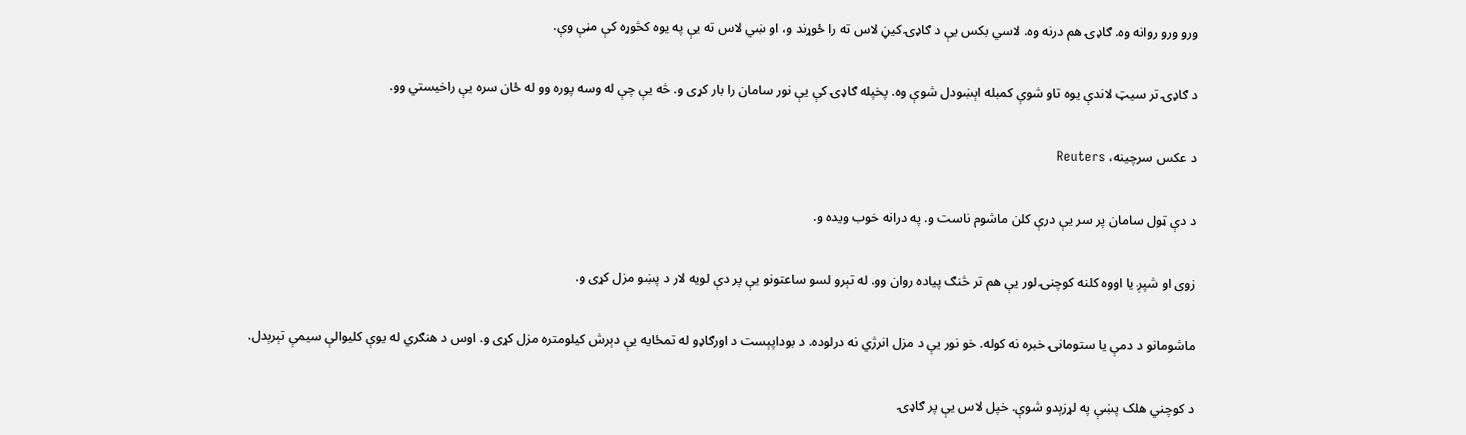ورو ورو روانه وه. ګاډۍ هم درنه وه. لاسي بکس یې د ګاډۍ کیڼ لاس ته را ځوړند و، او ښي لاس ته یې په یوه کڅوړه کې مڼې وې.

د ګاډۍ تر سیټ لاندې یوه تاو شوې کمبله اېښودل شوې وه. پخپله ګاډۍ کې یې نور سامان را بار کړی و. څه یې چې له وسه پوره وو له ځان سره یې راخیستي وو.

د عکس سرچینه، Reuters

د دې ټول سامان پر سر یې درې کلن ماشوم ناست و. په درانه خوب ویده و.

زوی او شپږ یا اووه کلنه کوچنۍ لور یې هم تر څنګ پیاده روان وو. له تېرو لسو ساعتونو یې پر دې لویه لار د پښو مزل کړی و.

ماشومانو د دمې یا ستومانۍ خبره نه کوله. خو نور یې د مزل انرژي نه درلوده. د بوداپېست د اورګاډو له تمځایه یې دېرش کیلومتره مزل کړی و. اوس د هنګري له یوې کلیوالې سیمې تېرېدل.

د کوچني هلک پښې په لړزېدو شوې. خپل لاس یې پر ګاډۍ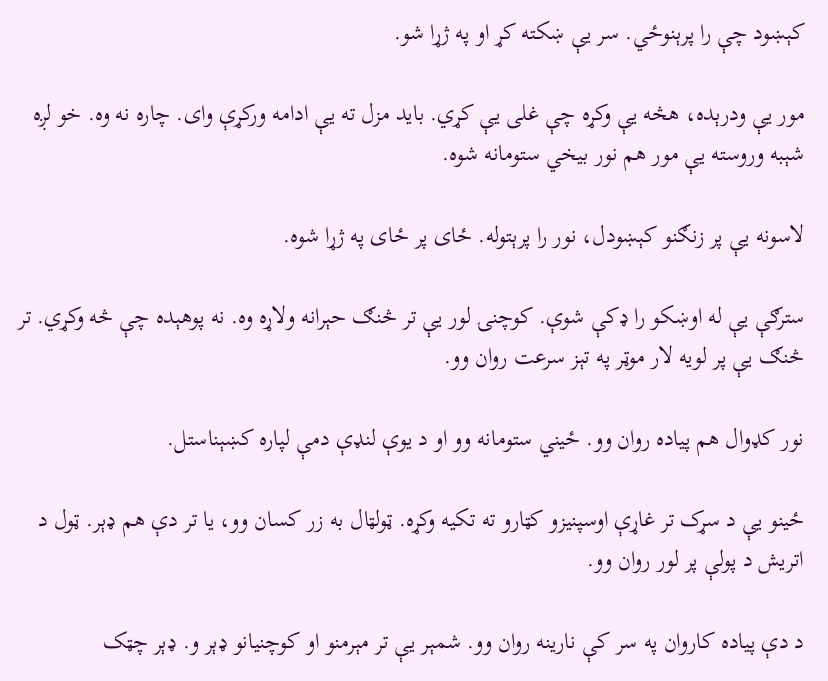کېښود چې را پرېنوځي. سر یې ښکته کړ او په ژړا شو.

مور یې ودرېده، هڅه یې وکړه چې غلی یې کړي. باید مزل ته یې ادامه ورکړې وای. چاره نه وه. خو لږه شېبه وروسته یې مور هم نور بیخي ستومانه شوه.

لاسونه یې پر زنګنو کېښودل، نور را پرېتوله. ځای پر ځای په ژړا شوه.

سترګې یې له اوښکو را ډکې شوې. کوچنۍ لور یې تر څنګ حېرانه ولاړه وه. نه پوهېده چې څه وکړي. تر څنګ یې پر لویه لار موټر په تېز سرعت روان وو.

نور کډوال هم پیاده روان وو. ځیني ستومانه وو او د یوې لنډې دمې لپاره کښېناستل.

ځینو یې د سړک تر غاړې اوسپنیزو کټارو ته تکیه وکړه. ټولټال به زر کسان وو، یا تر دې هم ډېر. ټول د اتریش د پولې پر لور روان وو.

د دې پیاده کاروان په سر کې نارینه روان وو. شمېر یې تر مېرمنو او کوچنیانو ډېر و. ډېر چټک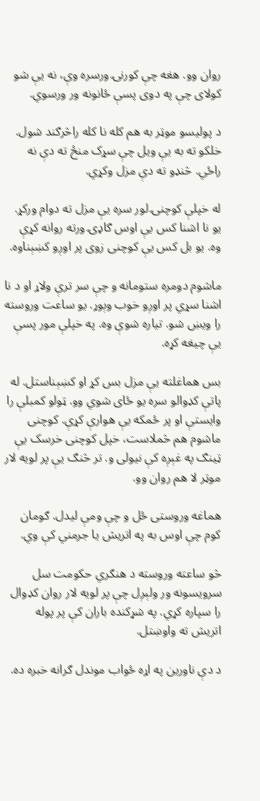روان وو. هغه چې کورنۍ ورسره وې، نه یې شو کولای چې په دوی پسې ځانونه ور ورسوي.

د پولیسو موټر به هم کله نا کله راڅرګند شول. خلکو ته به یې ویل چې سړک منځ ته دې نه راځي. څنډو ته دې مزل وکړي.

له خپلې کوچنۍ لور سره یې مزل ته دوام ورکړ. یو نا اشنا کس یې اوس ګاډۍ ورته روانه کړې وه. یو بل کس یې کوچنی زوی پر اوږو کښېناوه.

ماشوم دومره ستومانه و چې سر ترې ولاړ او د نا اشنا سړي پر اوږو خوب وېوړ. یو ساعت وروسته را ویښ شو. تیاره شوې وه. په خپلې مور پسې یې چیغه کړه.

بس هماغلته یې مزل بس کړ او کښېناستل. له پاتې کډوالو سره یو ځای شوي وو. ټولو کمبلې را وایستې او پر ځمکه یې هوارې کړې. کوچنی ماشوم هم څملاست، خپل کوچنی خرسک یې ټینګ په غېږه کې نیولی و. تر څنګ یې پر لویه لار موټر لا هم روان وو.

هماغه وروستی ځل و چې ومې لیدل. ګومان کوم چې اوس به په اتریش یا جرمني کې وي.

څو ساعته وروسته د هنګري حکومت سل سرویسونه ور ولېږل چې پر لویه لار روان کډوال را سپاره کړي. په شړکنده باران کې پر پوله اتریش ته واوښتل.

د دې ناورین په اړه ځواب موندل ګرانه خبره ده.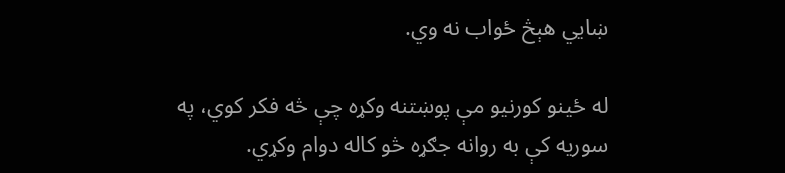ښایي هېڅ ځواب نه وي.

له ځینو کورنیو مې پوښتنه وکړه چې څه فکر کوي، په سوریه کې به روانه جګړه څو کاله دوام وکړي.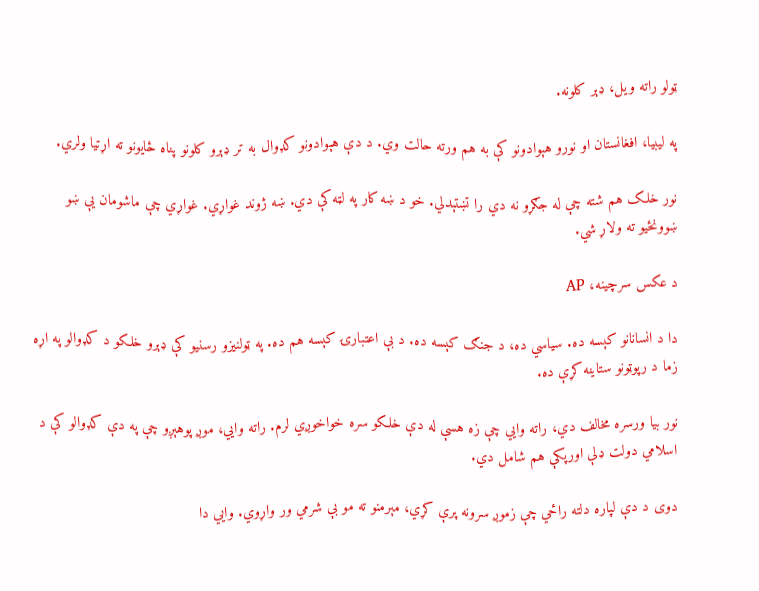ټولو راته ویل، ډېر کلونه.

په لیبیا، افغانستان او نورو هېوادونو کې به هم ورته حالت وي. د دې هېوادونو کډوال به تر ډېرو کلونو پناه ځایونو ته اړتیا ولري.

نور خلک هم شته چې له جګړو نه دي را تښتېدلي. خو د ښه کار په لټه کې دي. ښه ژوند غواړي. غواړي چې ماشومان یې ښو ښوونځیو ته ولاړ شي.

د عکس سرچینه، AP

دا د انسانانو کېسه ده. سیاسي ده، د جنګ کېسه ده. د بې اعتبارۍ کېسه هم ده. په ټولنیزو رسنیو کې ډېرو خلکو د کډوالو په اړه زما د رپوټونو ستاینه کړې ده.

نور بیا ورسره مخالف دي، راته وایي چې زه هسې له دې خلکو سره خواخوږي لرم. راته وایي، موږ پوهېږو چې په دې کډوالو کې د اسلامي دولت ډلې اورپکې هم شامل دي.

دوی د دې لپاره دلته راځي چې زموږ سرونه پرې کړي، مېرمنو ته مو بې شرمي ور واړوي. وایي دا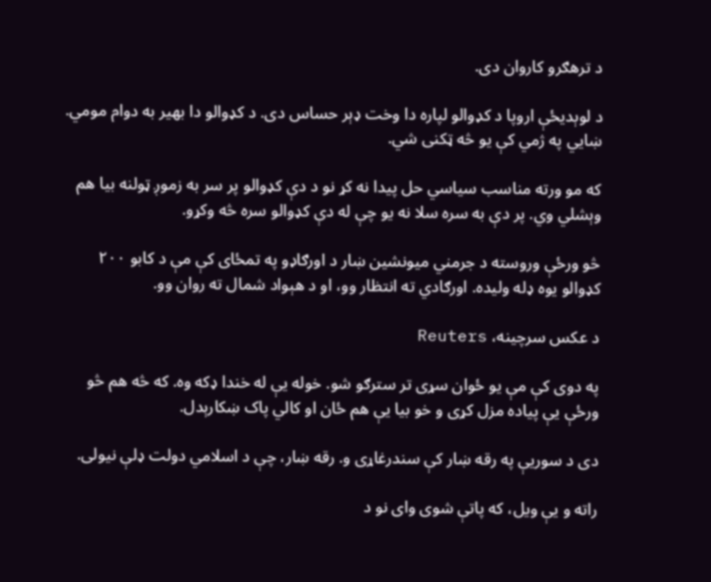د ترهګرو کاروان دی.

د لوېدیځې اروپا د کډوالو لپاره دا وخت ډېر حساس دی. د کډوالو دا بهیر به دوام مومي. ښایي په ژمي کې یو څه ټکنی شي.

که مو ورته مناسب سیاسي حل پیدا نه کړ نو د دې کډوالو پر سر به زموږ ټولنه بیا هم وېشلي وي. پر دې به سره سلا نه یو چې له دې کډوالو سره څه وکړو.

څو ورځې وروسته د جرمني میونشین ښار د اورګاډو په تمځای کې مې د کابو ۲۰۰ کډوالو یوه ډله ولیده. اورګادي ته انتظار وو، او د هېواد شمال ته روان وو.

د عکس سرچینه، Reuters

په دوی کې مې یو ځوان سړی تر سترګو شو. خوله یې له خندا ډکه وه. که څه هم څو ورځې یې پیاده مزل کړی و خو بیا یې هم ځان او کالي پاک ښکارېدل.

دی د سوریې په رقه ښار کې سندرغاړی و. رقه ښار، چې د اسلامي دولت ډلې نیولی.

راته و یې ویل، که پاتې شوی وای نو د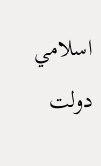اسلامي دولت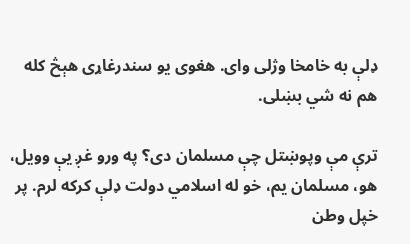ډلې به خامخا وژلی وای. هغوی یو سندرغاړی هېڅ کله هم نه شي بښلی.

ترې مې وپوښتل چې مسلمان دی؟ په ورو غږ یې وویل، هو، مسلمان یم، خو له اسلامي دولت ډلې کرکه لرم. پر خپل وطن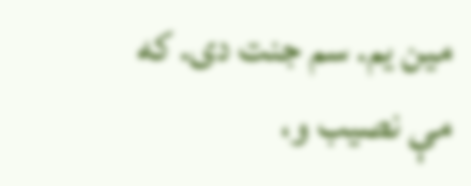مین یم. سم جنت دی. که مې نصیب و،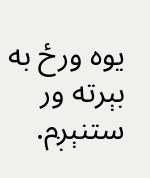یوه ورځ به بېرته ور ستنېږم.